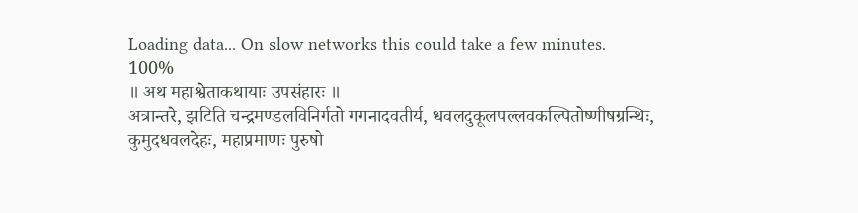Loading data... On slow networks this could take a few minutes.
100%
॥ अथ महाश्वेताकथायाः उपसंहारः ॥
अत्रान्तरे, झटिति चन्द्रमण्डलविनिर्गतो गगनादवतीर्य, धवलदुकूलपल्लवकल्पितोष्णीषग्रन्थिः, कुमुदधवलदेहः, महाप्रमाणः पुरुषो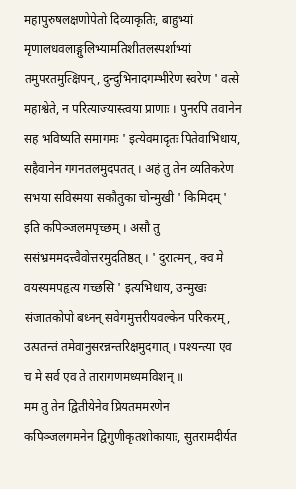महापुरुषलक्षणोपेतो दिव्याकृतिः, बाहुभ्यां मृणालधवलाङ्गुलिभ्यामतिशीतलस्पर्शाभ्यां तमुपरतमुत्क्षिपन्, दुन्दुभिनादगम्भीरेण स्वरेण ' वत्से महाश्वेते, न परित्याज्यास्त्वया प्राणाः । पुनरपि तवानेन सह भविष्यति समागमः ' इत्येवमादृतः पितेवाभिधाय, सहैवानेन गगनतलमुदपतत् । अहं तु तेन व्यतिकरेण सभया सविस्मया सकौतुका चोन्मुखी ' किमिदम् ' इति कपिञ्जलमपृच्छम् । असौ तु ससंभ्रममदत्त्वैवोत्तरमुदतिष्ठत् । ' दुरात्मन्, क्व मे वयस्यमपहृत्य गच्छसि ' इत्यभिधाय, उन्मुखः संजातकोपो बध्नन् सवेगमुत्तरीयवल्केन परिकरम्, उत्पतन्तं तमेवानुसरन्नन्तरिक्षमुदगात् । पश्यन्त्या एव च मे सर्व एव ते तारागणमध्यमविशन् ॥
मम तु तेन द्वितीयेनेव प्रियतममरणेन कपिञ्जलगमनेन द्विगुणीकृतशोकायाः, सुतरामदीर्यत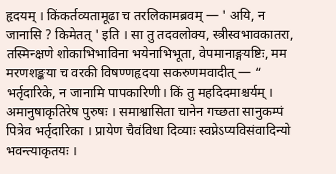हृदयम् । किंकर्तव्यतामूढा च तरलिकामब्रवम् — ' अयि, न जानासि ? किमेतत् ' इति । सा तु तदवलोक्य, स्त्रीस्वभावकातरा, तस्मिन्क्षणे शोकाभिभाविना भयेनाभिभूता, वेपमानाङ्गयष्टिः, मम मरणशङ्कया च वरकी विषण्णहृदया सकरुणमवादीत् — “ भर्तृदारिके, न जानामि पापकारिणी। किं तु महदिदमाश्चर्यम् । अमानुषाकृतिरेष पुरुषः । समाश्वासिता चानेन गच्छता सानुकम्पं पित्रेव भर्तृदारिका । प्रायेण चैवंविधा दिव्याः स्वप्नेऽप्यविसंवादिन्यो भवन्त्याकृतयः ।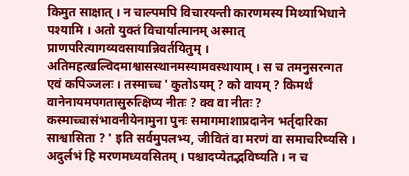किमुत साक्षात् । न चाल्पमपि विचारयन्ती कारणमस्य मिथ्याभिधाने पश्यामि । अतो युक्तं विचार्यात्मानम् अस्मात् प्राणपरित्यागव्यवसायान्निवर्तयितुम् । अतिमहत्खल्विदमाश्वासस्थानमस्यामवस्थायाम् । स च तमनुसरन्गत एवं कपिञ्जलः । तस्माच्च ' कुतोऽयम् ? को वायम् ? किमर्थं वानेनायमपगतासुरुत्क्षिप्य नीतः ? क्व वा नीतः ? कस्माच्चासंभावनीयेनामुना पुनः समागमाशाप्रदानेन भर्तृदारिका साश्वासिता ? ' इति सर्वमुपलभ्य, जीवितं वा मरणं वा समाचरिष्यसि । अदुर्लभं हि मरणमध्यवसितम् । पश्चादप्येतद्भविष्यति । न च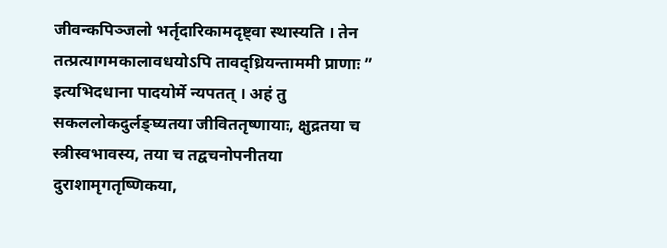जीवन्कपिञ्जलो भर्तृदारिकामदृष्ट्वा स्थास्यति । तेन तत्प्रत्यागमकालावधयोऽपि तावद्ध्रियन्ताममी प्राणाः ” इत्यभिदधाना पादयोर्मे न्यपतत् । अहं तु सकललोकदुर्लङ्घ्यतया जीविततृष्णायाः, क्षुद्रतया च स्त्रीस्वभावस्य, तया च तद्वचनोपनीतया दुराशामृगतृष्णिकया,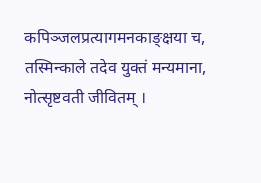कपिञ्जलप्रत्यागमनकाङ्क्षया च, तस्मिन्काले तदेव युक्तं मन्यमाना, नोत्सृष्टवती जीवितम् ।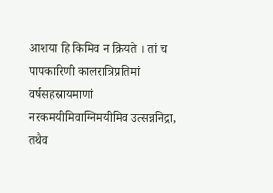आशया हि किमिव न क्रियते । तां च पापकारिणी कालरात्रिप्रतिमां वर्षसहस्रायमाणां नरकमयीमिवाग्निमयीमिव उत्सन्ननिद्रा, तथैव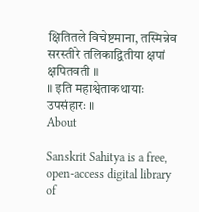क्षितितले विचेष्टमाना, तस्मिन्नेव सरस्तीरे तलिकाद्वितीया क्षपां क्षपितवती ॥
॥ इति महाश्वेताकथायाः उपसंहारः ॥
About

Sanskrit Sahitya is a free, open-access digital library of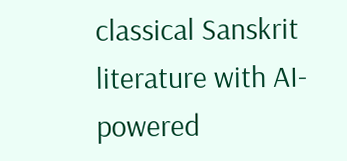classical Sanskrit literature with AI-powered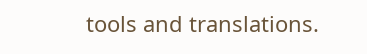tools and translations.